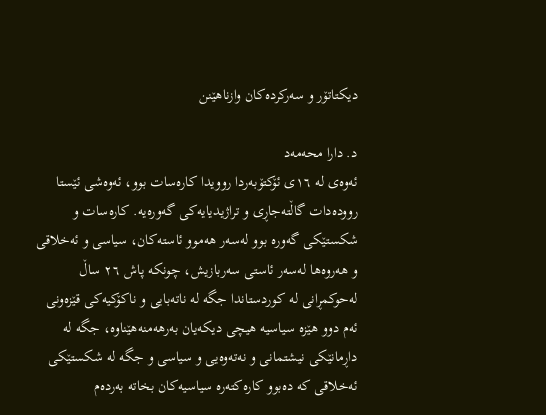دیكتاتۆر و سه‌ركرده‌كان وازناهێنن

د. دارا محەمەد
ئه‌وه‌ی له‌ ١٦ی ئۆكتۆبه‌ردا روویدا كاره‌سات بوو، ئه‌‌وه‌شی ئێستا رووده‌دات گاڵته‌جاڕی و تراژیدیایه‌كی گه‌وره‌یه‌. كاره‌سات و شكستێكی گه‌وره‌ بوو له‌سه‌ر هه‌موو ئاسته‌كان، سیاسی و ئه‌خلاقی و هه‌روه‌ها له‌سه‌ر ئاستی سه‌ربازیش، چونكه‌ پاش ٢٦ ساڵ له‌حوكمڕانی له كوردستاندا جگه‌ له‌ ناته‌بایی و ناكۆكیه‌كی قێزه‌ونی ئه‌م دوو هێزه‌ سیاسیه‌ هیچی دیكه‌یان به‌رهه‌منه‌هێناوه‌، جگه‌ له‌ داڕمانێكی نیشتمانی و نه‌ته‌وه‌یی و سیاسی و جگه‌ له‌ شكستێكی ئه‌خلاقی كه‌ ده‌بوو كاره‌كته‌ره‌ سیاسیه‌كان بخاته‌ به‌رده‌م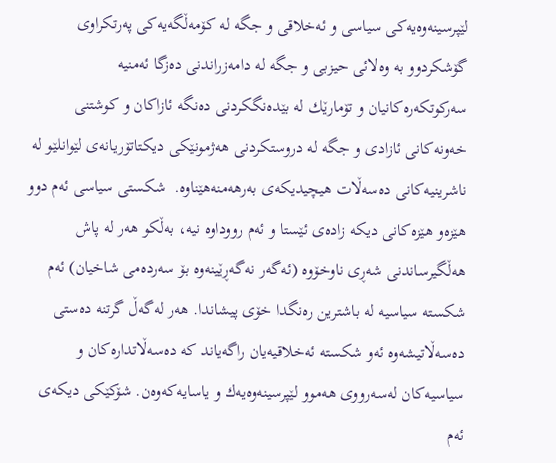لێپرسینه‌وه‌یه‌كی سیاسی و ئه‌خلاقی و جگه‌ له‌ كۆمه‌ڵگه‌یه‌كی په‌رتكراوی گۆشكردوو به‌ وه‌لائی حیزبی و جگه‌ له‌ دامه‌زراندنی ده‌زگا ئه‌منیه‌ سه‌ركوتكه‌ره‌كانیان و تۆمارێك له‌ بێده‌نگكردنی ده‌نگه‌ ئازاكان و كوشتنی خه‌ونه‌كانی ئازادی و جگه‌ له‌ دروستكردنی هه‌ژمونێكی دیكتاتۆریانه‌ی لێوانلێو له‌ ناشرینیه‌كانی ده‌سه‌ڵات هیچیدیكه‌ی به‌رهه‌منه‌هێناوه‌.  شكستی سیاسی ئه‌م دوو هێزه‌و هێزه‌كانی دیكه‌ زاده‌ی ئێستا و ئه‌م رووداوه‌ نیه، به‌ڵكو هه‌ر له‌ پاش هه‌ڵگیرساندنی شه‌ڕی ناوخۆوه‌ (ئه‌گه‌ر نه‌گه‌ڕێینه‌وه‌ بۆ سه‌رده‌می شاخیان) ئه‌م شكسته‌ سیاسیه‌ له‌ باشترین ره‌نگدا خۆی پیشاندا. هه‌ر له‌گه‌ڵ گرتنه‌ ده‌ستی ده‌سه‌ڵاتیشه‌وه‌ ئه‌و شكسته‌ ئه‌خلاقیه‌یان راگه‌یاند كه‌ ده‌سه‌ڵاتداره‌كان و سیاسیه‌كان له‌سه‌رووی هه‌موو لێپرسینه‌وه‌یه‌ك و یاسایه‌كه‌وه‌ن. شۆكێكی دیكه‌ی ئه‌م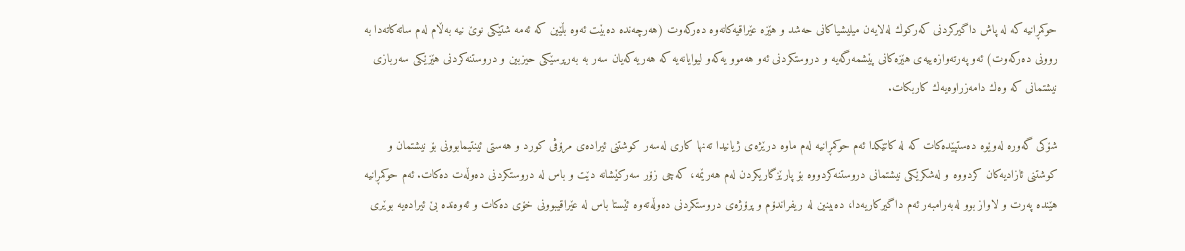حوكمڕانیه‌‌ كه له پاش‌ داگیركردنی كه‌ركوك له‌لایه‌ن میلیشیاكانی حه‌شد و هێزه‌ عێراقیه‌كانه‌وه‌ ‌ده‌ركه‌وت (هه‌رچه‌نده‌ ده‌بێت ئه‌وه‌ بڵێین كه‌ ئه‌مه‌ شتێكی نوێ نیه‌ به‌ڵام له‌م ساته‌كاته‌دا به‌ روونی ده‌ركه‌وت) ئه‌و په‌رته‌وازه‌ییه‌ی هێزه‌كانی پێشمه‌رگه‌یه‌ و دروستكردنی ئه‌و هه‌موو یه‌كه‌و لیوایانه‌یه‌ كه‌ هه‌ریه‌كه‌یان سه‌ر به‌ به‌رپرسێكی حیزبین و دروستنه‌كردنی هێزێكی سه‌ربازی نیشتمانی كه‌ وه‌ك دامه‌زراوه‌یه‌ك كاربكات.

شۆكی گه‌وره‌‌ له‌وێوه‌ ده‌ستپێده‌كات كه‌ له‌ كاتێكدا ئه‌م حوكمڕانیه‌ له‌م ماوه‌ درێژه‌ی ژیانیدا ته‌نها كاری له‌سه‌ر كوشتنی ئیراده‌ی مرۆڤی كورد و هه‌ستی ئینتیمابوونی بۆ نیشتمان و كوشتنی ئازادیه‌كان كردووه و له‌شكرێكی نیشتمانی دروستنه‌كردووه‌ بۆ پارێزگاریكردن له‌م هه‌رێمه‌، كه‌چی زۆر سه‌ركێشانه‌ دێت و باس له‌ دروستكردنی ده‌وڵه‌ت ده‌كات. ئه‌م حوكمڕانیه‌ هێنده‌ په‌رت و لاواز بوو له‌به‌رامبه‌ر ئه‌م داگیركاریه‌دا‌، ده‌بینین له‌ ریفراندۆم و پرۆژه‌ی دروستكردنی ده‌وڵه‌ته‌وه‌ ئێستا باس له‌ عێراقیبوونی خۆی ده‌كات و ئه‌وه‌نده‌ بێ ئیراده‌یه‌‌ بوێری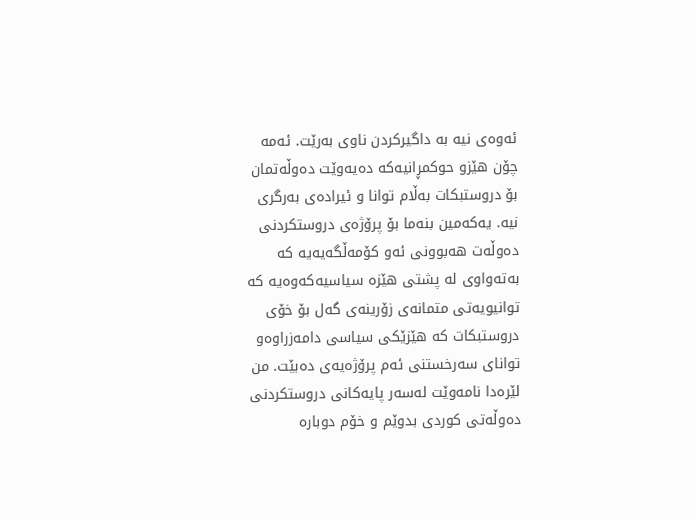ئه‌وه‌ی نیه‌ به‌ داگیركردن ناوی به‌رێت. ئه‌مه‌ چۆن هێزو حوكمڕانیه‌كه‌ ده‌یه‌وێت ده‌وڵه‌تمان بۆ دروستبكات به‌ڵام توانا و ئیراده‌ی به‌رگری نیه‌. یه‌كه‌مین بنه‌ما بۆ پرۆژه‌ی دروستكردنی ده‌وڵه‌ت هه‌بوونی ئه‌و كۆمه‌ڵگه‌یه‌یه‌ كه‌ به‌ته‌واوی له‌ پشتی هێزه‌ سیاسیه‌كه‌وه‌یه‌ كه‌ توانیویه‌تی متمانه‌ی زۆرینه‌ی گه‌ل بۆ خۆی دروستبكات كه‌ هێزێكی سیاسی دامه‌زراوه‌و توانای سه‌رخستنی ئه‌م پرۆژه‌یه‌ی ده‌بێت. من لێره‌دا نامه‌وێت له‌سه‌ر پایه‌كانی دروستكردنی ده‌وڵه‌تی كوردی بدوێم و خۆم دوباره‌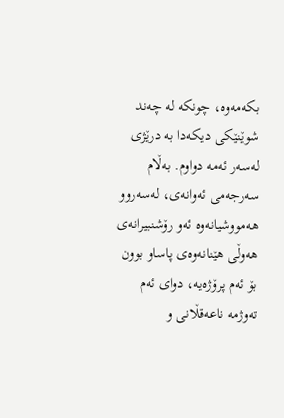بكه‌مه‌وه‌، چونكه‌ له‌ چه‌ند شوێنێكی دیكه‌دا به‌ درێژی له‌سه‌ر ئه‌مه‌ دواوم. به‌ڵام سه‌رجه‌می ئه‌وانه‌ی، له‌سه‌روو هه‌مووشیانه‌وه‌ ئه‌و رۆشنبیرانه‌ی هه‌وڵی هێنانه‌وه‌ی پاساو بوون بۆ ئه‌م پرۆژه‌یه‌، دوای ئه‌م ته‌وژمه‌ ناعه‌قڵانی و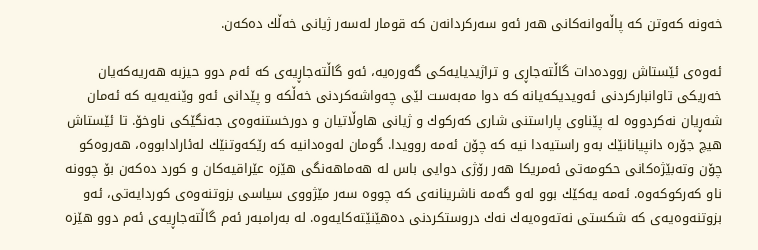خه‌ونه‌ كه‌وتن كه‌ پاڵه‌وانه‌كانی هه‌ر ئه‌و سه‌ركردانه‌ن كه‌ قومار له‌سه‌ر ژیانی خه‌ڵك ده‌كه‌ن.

ئه‌وه‌ی ئێستاش رووده‌دات گاڵته‌جاڕی و تراژیدیایه‌كی گه‌وره‌یه‌، ئه‌و گاڵته‌جاڕیه‌ی كه ئه‌م دوو حیزبه‌ هه‌ریه‌كه‌یان خه‌ریكی تاوانباركردنی ئه‌ویدیكه‌یانه‌ كه‌ دوا مه‌به‌ست لێی چه‌واشه‌كردنی خه‌ڵكه‌ و پێدانی ئه‌و وێنه‌یه‌یه‌ كه‌ ئه‌مان شه‌ڕیان نه‌كردووه‌ له‌ پێناوی پاراستنی شاری كه‌ركوك و ژیانی هاوڵاتیان و دورخستنه‌وه‌ی جه‌نگێكی ناوخۆ. تا ئێستاش هیچ جۆره‌ دانپیانانێك به‌و راستیه‌دا نیه‌ كه‌ چۆن ئه‌مه‌ روویدا. گومان له‌وه‌دانیه‌ كه‌ رێكه‌وتنێك له‌ئارادا‌بووه، هه‌روه‌كو چۆن وته‌بێژه‌كانی حكومه‌تی ئه‌مریكا هه‌ر رۆژی دوایی باس له‌ هه‌ماهه‌نگی هێزه‌ عێراقیه‌كان و كورد ده‌كه‌ن بۆ چوونه‌ ناو كه‌ركوكه‌وه‌. ئه‌مه‌ یه‌كێك بوو له‌و گه‌مه‌ ناشرینانه‌ی كه‌ چووه‌ سه‌ر مێژووی سیاسی بزوتنه‌وه‌ی كوردایه‌تی، ئه‌و بزوتنه‌وه‌یه‌ی كه‌ شكستی نه‌ته‌وه‌یه‌ك نه‌ك دروستكردنی ده‌هێنێته‌كایه‌وه‌. له‌ به‌رامبه‌ر ئه‌م گاڵته‌جاڕیه‌ی ئه‌م دوو هێزه‌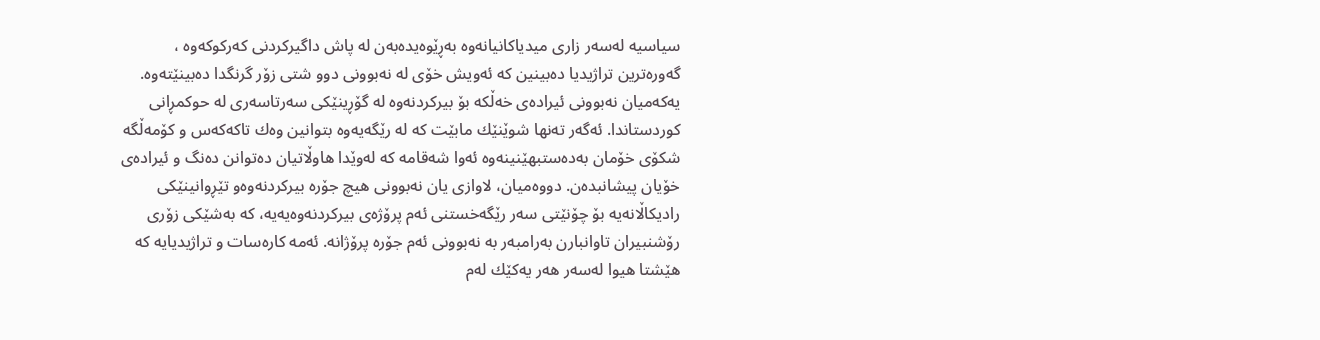سیاسیه‌ له‌سه‌ر زاری میدیاكانیانه‌وه‌ به‌ڕێوه‌یده‌به‌ن له‌ پاش داگیركردنی كه‌ركوكه‌وه‌ ، گه‌وره‌ترین تراژیدیا ده‌بینین كه‌ ئه‌ویش خۆی له‌ نه‌بوونی دوو شتی زۆر گرنگدا ده‌بینێته‌وه‌. یه‌كه‌میان نه‌بوونی ئیراده‌ی خه‌ڵكه‌ بۆ بیركردنه‌وه‌ له‌ گۆڕینێكی سه‌رتاسه‌ری له‌ حوكمڕانی كوردستاندا. ئه‌گه‌ر ته‌نها شوێنێك مابێت كه‌ له‌ رێگه‌یه‌وه‌ بتوانین وه‌ك تاكه‌كه‌س و كۆمه‌ڵگه‌ شكۆی خۆمان به‌ده‌ستبهێنینه‌وه‌ ئه‌وا شه‌قامه‌ كه‌ له‌وێدا هاوڵاتیان ده‌توانن ده‌نگ و ئیراده‌ی خۆیان پیشانبده‌ن. دووه‌میان، لاوازی یان نه‌بوونی هیچ جۆره‌ بیركردنه‌وه‌و تێڕوانینێكی رادیكاڵانه‌یه‌ بۆ چۆنێتی سه‌ر رێگه‌خستنی ئه‌م پرۆژه‌ی بیركردنه‌وه‌یه‌یه‌‌، كه‌ به‌شێكی زۆری رۆشنبیران تاوانبارن به‌رامبه‌ر به‌ نه‌بوونی ئه‌م جۆره‌ پرۆژانه‌. ئه‌مه‌ كاره‌سات و تراژیدیایه‌ كه‌ هێشتا هیوا له‌سه‌ر هه‌ر یه‌كێك له‌م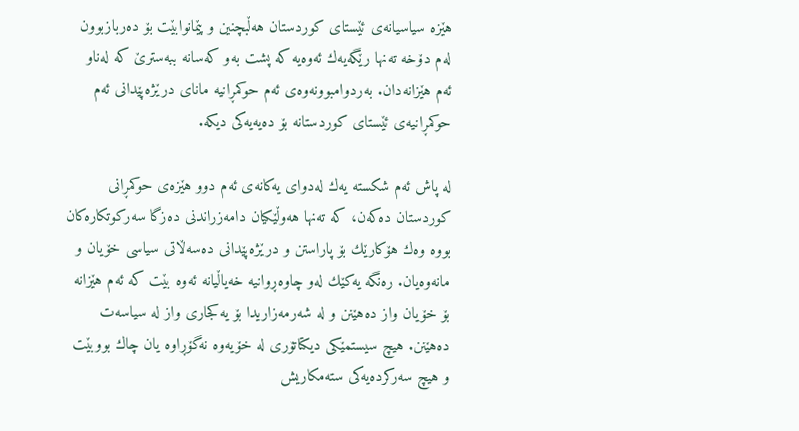هێزه‌ سیاسیانه‌ی ئێستای كوردستان هه‌ڵبچنین و پێمانوابێت بۆ ده‌ربازبوون له‌م دۆخه‌ ته‌نها رێگه‌یه‌ك ئه‌وه‌یه‌ كه‌ پشت به‌و كه‌سانه‌ ببه‌سترێ كه‌ له‌ناو ئه‌م هێزانه‌دان. به‌ردوامبوونه‌وه‌ی ئه‌م حوكمڕانیه‌ مانای درێژه‌پێدانی ئه‌م حوكمڕانیه‌ی ئێستای كوردستانه‌ بۆ ده‌یه‌یه‌كی دیكه‌.

له‌ پاش ئه‌م شكسته‌ یه‌ك له‌دوای یه‌كانه‌ی ئه‌م دوو هێزه‌ی حوكمڕانی كوردستان ده‌كه‌ن، كه‌ ته‌نها هه‌وڵێكیان دامه‌زراندنی ده‌زگا سه‌ركوتكاره‌كان بووه‌ وه‌ك هۆكارێك بۆ پاراستن و درێژه‌پێدانی ده‌سه‌ڵاتی سیاسی خۆیان و مانه‌وه‌یان. ره‌نگه‌ یه‌كێك له‌و چاوه‌ڕوانیه‌ خه‌یاڵیانه‌ ئه‌وه‌ بێت كه‌ ئه‌م هێزانه‌ بۆ خۆیان واز ده‌هێنن و له‌ شه‌رمه‌زاریدا بۆ یه‌كجاری واز له‌ سیاسه‌ت ده‌هێنن. هیچ سیستمێكی دیكتاتۆری له‌ خۆیه‌وه‌ نه‌گۆڕاوه‌ یان چاك بووبێت و هیچ سه‌ركرده‌یه‌كی سته‌مكاریش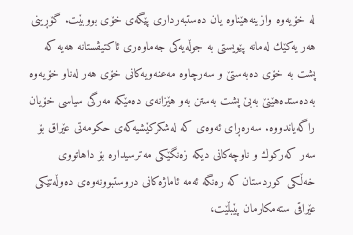له‌ خۆیه‌وه‌ وازینه‌هێناوه‌ یان ده‌ستبه‌رداری پێگه‌ی خۆی بووبێت‌. گۆڕینی هه‌ر یه‌كێك له‌مانه‌ پێویستی به‌ جوڵه‌یه‌كی جه‌ماوه‌ری ئاكتیڤستانه‌ هه‌یه‌ كه‌ پشت به‌ خۆی ده‌به‌ستێ و سه‌رچاوه‌ مه‌عنه‌ویه‌كانی خۆی هه‌ر له‌ناو خۆیه‌وه‌ به‌ده‌ستده‌هێنێ به‌بێ پشت به‌ستن به‌و هێزانه‌ی ده‌مێكه‌ مه‌رگی سیاسی خۆیان راگه‌یاندووه‌. سه‌ره‌ڕای ئه‌وه‌ی كه‌ له‌شكركێشیه‌كه‌ی حكومه‌تی عێراق بۆ سه‌ر كه‌ركوك و ناوچه‌كانی دیكه‌ زه‌نگێكی مه‌ترسیداره‌ بۆ داهاتووی خه‌ڵكی كوردستان كه‌ ره‌نگه‌ ئه‌مه‌ ئاماژه‌كانی دروستبوونه‌وه‌ی ده‌وڵه‌تێكی عێراقی سته‌مكارمان پێبڵێت،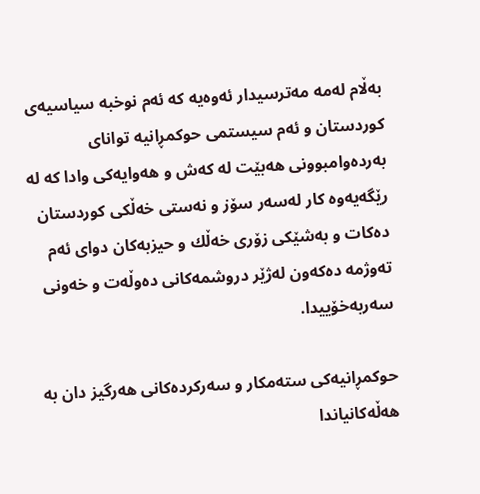به‌ڵام له‌مه‌ مه‌ترسیدار ئه‌وه‌یه‌ كه‌ ئه‌م نوخبه‌ سیاسیه‌ی كوردستان و ئه‌م سیستمی‌ حوكمڕانیه‌ توانای به‌رده‌وامبوونی هه‌بێت له‌ كه‌ش و هه‌وایه‌كی وادا كه له‌ رێگه‌یه‌وه‌‌ كار له‌سه‌ر سۆز و نه‌ستی خه‌ڵكی كوردستان ده‌كات و به‌شێكی زۆری خه‌ڵك و حیزبه‌كان دوای ئه‌م ته‌وژمه‌ ده‌كه‌ون له‌ژێر دروشمه‌كانی ده‌وڵه‌ت و خه‌ونی سه‌ربه‌خۆییدا.

حوكمڕانیه‌كی سته‌مكار و سه‌ركرده‌كانی هه‌رگیز دان به‌ هه‌ڵه‌كانیاندا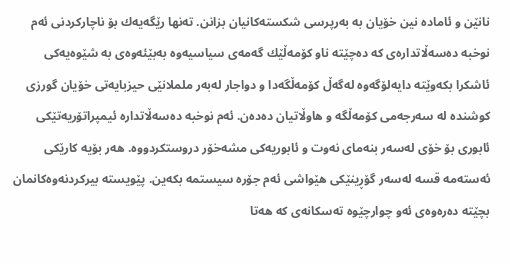نانێن و ئاماده‌ نین خۆیان به‌ به‌رپرسی شكسته‌كانیان بزانن. ته‌نها رێگه‌یه‌ك بۆ ناچاركردنی ئه‌م نوخبه‌ ده‌سه‌ڵاتداره‌ی كه‌ ده‌چێته‌ ناو كۆمه‌ڵێك گه‌مه‌ی سیاسیه‌وه‌ به‌بێئه‌وه‌ی به‌ شێوه‌یه‌كی ئاشكرا بكه‌وێته‌ دایه‌لۆگه‌وه‌ له‌گه‌ڵ كۆمه‌ڵگه‌دا و دواجار له‌به‌ر ململانێی حیزبایه‌تی خۆیان گورزی كو‌شنده‌ له‌ سه‌رجه‌می كۆمه‌ڵگه‌ و هاوڵاتیان ده‌ده‌ن. ئه‌م نوخبه‌ ده‌سه‌ڵاتداره‌ ئیمپراتۆریه‌تێكی ئابوری بۆ خۆی له‌سه‌ر بنه‌مای نه‌وت و ئابوریه‌كی مشه‌خۆر دروستكردووه‌. هه‌ر بۆیه‌ كارێكی ئه‌سته‌مه‌ قسه‌ له‌سه‌ر گۆڕینێكی هێواشی ئه‌م جۆره‌ سیستمه‌ بكه‌ین. پێویسته‌ بیركردنه‌وه‌كانمان بچێته‌ ده‌ره‌وه‌ی ئه‌و چوارچێوه‌ ته‌سكانه‌ی كه‌ هه‌تا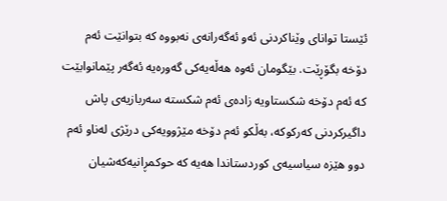ئێستا توانای وێناكردنی ئه‌و ئه‌گه‌رانه‌ی نه‌بووه‌ كه‌ بتوانێت ئه‌م دۆخه‌ بگۆڕێت. بێگومان ئه‌وه‌ هه‌ڵه‌یه‌كی گه‌وره‌یه‌ ئه‌گه‌ر پێمانوابێت كه‌ ئه‌م دۆخه‌ شكستاویه‌ زاده‌ی ئه‌م شكسته‌ سه‌ربازیه‌ی پاش داگیركردنی كه‌ركوكه‌، به‌ڵكو ئه‌م دۆخه‌ مێژوویه‌كی درێژی له‌ناو ئه‌م دوو هێزه‌ سیاسیه‌ی كوردستاندا هه‌یه‌ كه‌ حوكمڕانیه‌كه‌شیان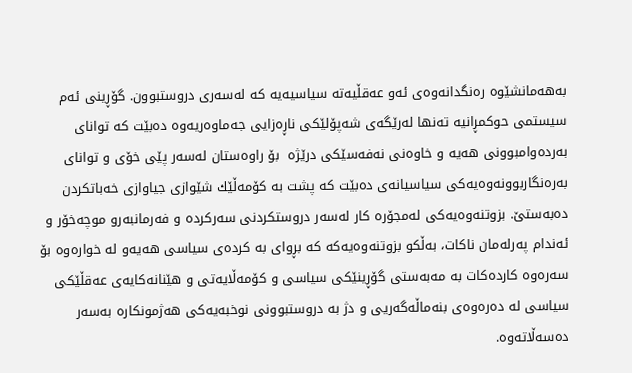به‌هه‌مانشێوه‌ ره‌نگدانه‌وه‌ی ئه‌و عه‌قڵیه‌ته‌ سیاسیه‌یه‌ كه‌ له‌سه‌ری دروستبوون. گۆڕینی ئه‌م سیستمی حوكمڕانیه‌ ته‌نها له‌رێگه‌ی شه‌پۆلێكی ناڕه‌زایی جه‌ماوه‌ریه‌وه‌ ده‌بێت كه‌ توانای به‌رده‌وامبوونی هه‌یه‌ و خاوه‌نی نه‌فه‌سێكی درێژه‌  بۆ راوه‌ستان له‌سه‌ر پێی خۆی و توانای به‌ره‌نگاربوونه‌وه‌یه‌كی سیاسیانه‌ی ده‌بێت‌ كه‌ پشت به‌ كۆمه‌ڵێك شێوازی جیاوازی خه‌باتكردن ده‌به‌ستێ‌. بزوتنه‌وه‌یه‌كی له‌مجۆره‌ كار له‌سه‌ر دروستكردنی سه‌ركرده‌ و فه‌رمانبه‌رو موچه‌خۆر و ئه‌ندام په‌رله‌مان ناكات، به‌ڵكو بزوتنه‌وه‌یه‌كه‌ كه‌ بڕوای به‌ كرده‌ی سیاسی هه‌یه‌و له‌ خواره‌وه‌ بۆ سه‌ره‌وه‌ كارده‌كات به‌ مه‌به‌ستی گۆڕینێكی سیاسی و كۆمه‌ڵایه‌تی و هێنانه‌كایه‌ی عه‌قڵێكی سیاسی له‌ ده‌ره‌وه‌ی بنه‌ماڵه‌گه‌ریی و دژ به‌ دروستبوونی نوخبه‌یه‌كی هه‌ژمونكاره‌ به‌سه‌ر ده‌سه‌ڵاته‌وه‌.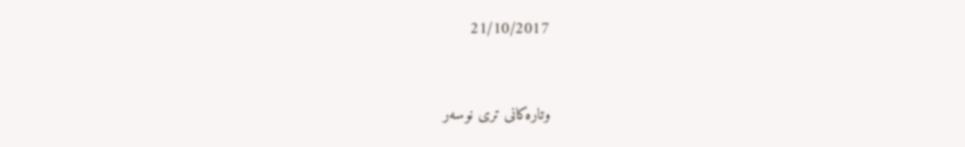21/10/2017



وتارەکانی تری نوسەر